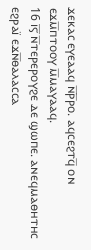ϫⲉⲕⲁⲥ ⲉⲩⲉⲁⲁϥ ⲛ̅ⲣ̅ⲣⲟ. ⲁϥⲥⲉϩⲧϥ̅ ⲟⲛ ⲉϫⲙ̅ⲡⲧⲟⲟⲩ ⲙ̅ⲙⲁⲩⲁⲁϥ.
16 ⲓ̅ⲋ̅ ⲛ̅ⲧⲉⲣⲉⲣⲟⲩϩⲉ ⲇⲉ ϣⲱⲡⲉ. ⲁⲛⲉϥⲙⲁⲑⲏⲧⲏⲥ ⲉϩⲣⲁⲓ̈ ⲉϫⲛ̅ⲑⲁⲗⲁⲥⲥⲁ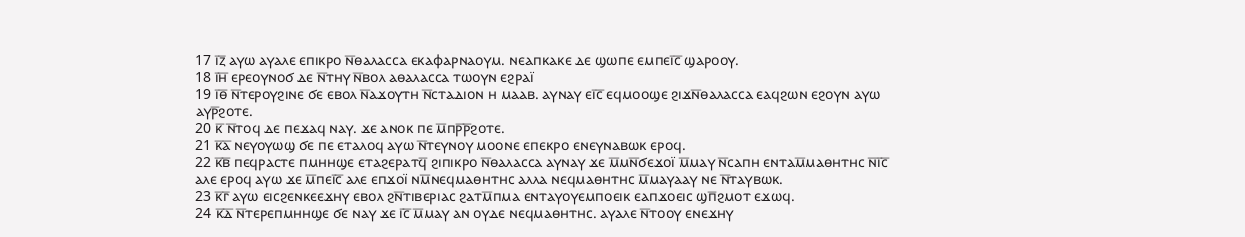17 ⲓ̅ⲍ̅ ⲁⲩⲱ ⲁⲩⲁⲗⲉ ⲉⲡⲓⲕⲣⲟ ⲛ̅ⲑⲁⲗⲁⲥⲥⲁ ⲉⲕⲁⲫⲁⲣⲛⲁⲟⲩⲙ. ⲛⲉⲁⲡⲕⲁⲕⲉ ⲇⲉ ϣⲱⲡⲉ ⲉⲙⲡⲉⲓ̅ⲥ̅ ϣⲁⲣⲟⲟⲩ.
18 ⲓ̅ⲏ̅ ⲉⲣⲉⲟⲩⲛⲟϭ ⲇⲉ ⲛ̅ⲧⲏⲩ ⲛ̅ⲃⲟⲗ ⲁⲑⲁⲗⲁⲥⲥⲁ ⲧⲱⲟⲩⲛ ⲉϩⲣⲁⲓ̈
19 ⲓ̅ⲑ̅ ⲛ̅ⲧⲉⲣⲟⲩϩⲓⲛⲉ ϭⲉ ⲉⲃⲟⲗ ⲛ̅ⲁϫⲟⲩⲧⲏ ⲛ̅ⲥⲧⲁⲇⲓⲟⲛ ⲏ ⲙⲁⲁⲃ. ⲁⲩⲛⲁⲩ ⲉⲓ̅ⲥ̅ ⲉϥⲙⲟⲟϣⲉ ϩⲓϫⲛ̅ⲑⲁⲗⲁⲥⲥⲁ ⲉⲁϥϩⲱⲛ ⲉϩⲟⲩⲛ ⲁⲩⲱ ⲁⲩⲣ̅ϩⲟⲧⲉ.
20 ⲕ̅ ⲛ̅ⲧⲟϥ ⲇⲉ ⲡⲉϫⲁϥ ⲛⲁⲩ. ϫⲉ ⲁⲛⲟⲕ ⲡⲉ ⲙ̅ⲡⲣ̅ⲣ̅ϩⲟⲧⲉ.
21 ⲕ̅ⲁ̅ ⲛⲉⲩⲟⲩⲱϣ ϭⲉ ⲡⲉ ⲉⲧⲁⲗⲟϥ ⲁⲩⲱ ⲛ̅ⲧⲉⲩⲛⲟⲩ ⲙⲟⲟⲛⲉ ⲉⲡⲉⲕⲣⲟ ⲉⲛⲉⲩⲛⲁⲃⲱⲕ ⲉⲣⲟϥ.
22 ⲕ̅ⲃ̅ ⲡⲉϥⲣⲁⲥⲧⲉ ⲡⲙⲏⲏϣⲉ ⲉⲧⲁϩⲉⲣⲁⲧϥ̅ ϩⲓⲡⲓⲕⲣⲟ ⲛ̅ⲑⲁⲗⲁⲥⲥⲁ ⲁⲩⲛⲁⲩ ϫⲉ ⲙ̅ⲙⲛ̅ϭⲉϫⲟⲓ̈ ⲙ̅ⲙⲁⲩ ⲛ̅ⲥⲁⲡⲏ ⲉⲛⲧⲁⲙ̅ⲙⲁⲑⲏⲧⲏⲥ ⲛ̅ⲓ̅ⲥ̅ ⲁⲗⲉ ⲉⲣⲟϥ ⲁⲩⲱ ϫⲉ ⲙ̅ⲡⲉⲓ̅ⲥ̅ ⲁⲗⲉ ⲉⲡϫⲟⲓ̈ ⲛⲙ̅ⲛⲉϥⲙⲁⲑⲏⲧⲏⲥ ⲁⲗⲗⲁ ⲛⲉϥⲙⲁⲑⲏⲧⲏⲥ ⲙ̅ⲙⲁⲩⲁⲁⲩ ⲛⲉ ⲛ̅ⲧⲁⲩⲃⲱⲕ.
23 ⲕ̅ⲅ̅ ⲁⲩⲱ ⲉⲓⲥϩⲉⲛⲕⲉⲉϫⲏⲩ ⲉⲃⲟⲗ ϩⲛ̅ⲧⲓⲃⲉⲣⲓⲁⲥ ϩⲁⲧⲙ̅ⲡⲙⲁ ⲉⲛⲧⲁⲩⲟⲩⲉⲙⲡⲟⲉⲓⲕ ⲉⲁⲡϫⲟⲉⲓⲥ ϣⲡ̅ϩⲙⲟⲧ ⲉϫⲱϥ.
24 ⲕ̅ⲇ̅ ⲛ̅ⲧⲉⲣⲉⲡⲙⲏⲏϣⲉ ϭⲉ ⲛⲁⲩ ϫⲉ ⲓ̅ⲥ̅ ⲙ̅ⲙⲁⲩ ⲁⲛ ⲟⲩⲇⲉ ⲛⲉϥⲙⲁⲑⲏⲧⲏⲥ. ⲁⲩⲁⲗⲉ ⲛ̅ⲧⲟⲟⲩ ⲉⲛⲉϫⲏⲩ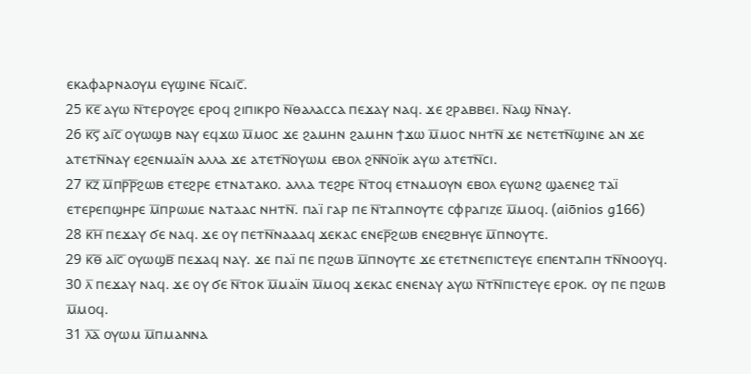ⲉⲕⲁⲫⲁⲣⲛⲁⲟⲩⲙ ⲉⲩϣⲓⲛⲉ ⲛ̅ⲥⲁⲓⲥ̅.
25 ⲕ̅ⲉ̅ ⲁⲩⲱ ⲛ̅ⲧⲉⲣⲟⲩϩⲉ ⲉⲣⲟϥ ϩⲓⲡⲓⲕⲣⲟ ⲛ̅ⲑⲁⲗⲁⲥⲥⲁ ⲡⲉϫⲁⲩ ⲛⲁϥ. ϫⲉ ϩⲣⲁⲃⲃⲉⲓ. ⲛ̅ⲁϣ ⲛ̅ⲛⲁⲩ.
26 ⲕ̅ⲋ̅ ⲁⲓ̅ⲥ̅ ⲟⲩⲱϣⲃ ⲛⲁⲩ ⲉϥϫⲱ ⲙ̅ⲙⲟⲥ ϫⲉ ϩⲁⲙⲏⲛ ϩⲁⲙⲏⲛ ϯϫⲱ ⲙ̅ⲙⲟⲥ ⲛⲏⲧⲛ̅ ϫⲉ ⲛⲉⲧⲉⲧⲛ̅ϣⲓⲛⲉ ⲁⲛ ϫⲉ ⲁⲧⲉⲧⲛ̅ⲛⲁⲩ ⲉϩⲉⲛⲙⲁⲓ̈ⲛ ⲁⲗⲗⲁ ϫⲉ ⲁⲧⲉⲧⲛ̅ⲟⲩⲱⲙ ⲉⲃⲟⲗ ϩⲛ̅ⲛ̅ⲟⲓ̈ⲕ ⲁⲩⲱ ⲁⲧⲉⲧⲛ̅ⲥⲓ.
27 ⲕ̅ⲍ̅ ⲙ̅ⲡⲣ̅ⲣ̅ϩⲱⲃ ⲉⲧⲉϩⲣⲉ ⲉⲧⲛⲁⲧⲁⲕⲟ. ⲁⲗⲗⲁ ⲧⲉϩⲣⲉ ⲛ̅ⲧⲟϥ ⲉⲧⲛⲁⲙⲟⲩⲛ ⲉⲃⲟⲗ ⲉⲩⲱⲛϩ ϣⲁⲉⲛⲉϩ ⲧⲁⲓ̈ ⲉⲧⲉⲣⲉⲡϣⲏⲣⲉ ⲙ̅ⲡⲣⲱⲙⲉ ⲛⲁⲧⲁⲁⲥ ⲛⲏⲧⲛ̅. ⲡⲁⲓ̈ ⲅⲁⲣ ⲡⲉ ⲛ̅ⲧⲁⲡⲛⲟⲩⲧⲉ ⲥⲫⲣⲁⲅⲓⲍⲉ ⲙ̅ⲙⲟϥ. (aiōnios g166)
28 ⲕ̅ⲏ̅ ⲡⲉϫⲁⲩ ϭⲉ ⲛⲁϥ. ϫⲉ ⲟⲩ ⲡⲉⲧⲛ̅ⲛⲁⲁⲁϥ ϫⲉⲕⲁⲥ ⲉⲛⲉⲣ̅ϩⲱⲃ ⲉⲛⲉϩⲃⲏⲩⲉ ⲙ̅ⲡⲛⲟⲩⲧⲉ.
29 ⲕ̅ⲑ̅ ⲁⲓ̅ⲥ̅ ⲟⲩⲱϣⲃ̅ ⲡⲉϫⲁϥ ⲛⲁⲩ. ϫⲉ ⲡⲁⲓ̈ ⲡⲉ ⲡϩⲱⲃ ⲙ̅ⲡⲛⲟⲩⲧⲉ ϫⲉ ⲉⲧⲉⲧⲛⲉⲡⲓⲥⲧⲉⲩⲉ ⲉⲡⲉⲛⲧⲁⲡⲏ ⲧⲛ̅ⲛⲟⲟⲩϥ.
30 ⲗ̅ ⲡⲉϫⲁⲩ ⲛⲁϥ. ϫⲉ ⲟⲩ ϭⲉ ⲛ̅ⲧⲟⲕ ⲙ̅ⲙⲁⲓ̈ⲛ ⲙ̅ⲙⲟϥ ϫⲉⲕⲁⲥ ⲉⲛⲉⲛⲁⲩ ⲁⲩⲱ ⲛ̅ⲧⲛ̅ⲡⲓⲥⲧⲉⲩⲉ ⲉⲣⲟⲕ. ⲟⲩ ⲡⲉ ⲡϩⲱⲃ ⲙ̅ⲙⲟϥ.
31 ⲗ̅ⲁ̅ ⲟⲩⲱⲙ ⲙ̅ⲡⲙⲁⲛⲛⲁ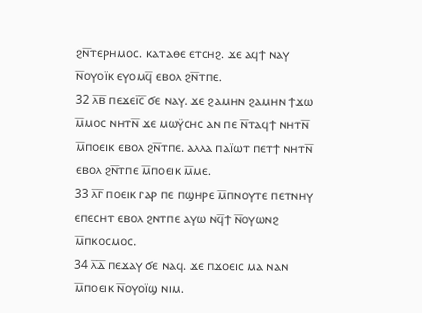ϩⲛ̅ⲧⲉⲣⲏⲙⲟⲥ. ⲕⲁⲧⲁⲑⲉ ⲉⲧⲥⲏϩ. ϫⲉ ⲁϥϯ ⲛⲁⲩ ⲛ̅ⲟⲩⲟⲓ̈ⲕ ⲉⲩⲟⲙϥ̅ ⲉⲃⲟⲗ ϩⲛ̅ⲧⲡⲉ.
32 ⲗ̅ⲃ̅ ⲡⲉϫⲉⲓ̅ⲥ̅ ϭⲉ ⲛⲁⲩ. ϫⲉ ϩⲁⲙⲏⲛ ϩⲁⲙⲏⲛ ϯϫⲱ ⲙ̅ⲙⲟⲥ ⲛⲏⲧⲛ̅ ϫⲉ ⲙⲱⲩ̈ⲥⲏⲥ ⲁⲛ ⲡⲉ ⲛ̅ⲧⲁϥϯ ⲛⲏⲧⲛ̅ ⲙ̅ⲡⲟⲉⲓⲕ ⲉⲃⲟⲗ ϩⲛ̅ⲧⲡⲉ. ⲁⲗⲗⲁ ⲡⲁⲓ̈ⲱⲧ ⲡⲉⲧϯ ⲛⲏⲧⲛ̅ ⲉⲃⲟⲗ ϩⲛ̅ⲧⲡⲉ ⲙ̅ⲡⲟⲉⲓⲕ ⲙ̅ⲙⲉ.
33 ⲗ̅ⲅ̅ ⲡⲟⲉⲓⲕ ⲅⲁⲣ ⲡⲉ ⲡϣⲏⲣⲉ ⲙ̅ⲡⲛⲟⲩⲧⲉ ⲡⲉⲧⲛⲏⲩ ⲉⲡⲉⲥⲏⲧ ⲉⲃⲟⲗ ϩⲛⲧⲡⲉ ⲁⲩⲱ ⲛϥ̅ϯ ⲛ̅ⲟⲩⲱⲛϩ ⲙ̅ⲡⲕⲟⲥⲙⲟⲥ.
34 ⲗ̅ⲇ̅ ⲡⲉϫⲁⲩ ϭⲉ ⲛⲁϥ. ϫⲉ ⲡϫⲟⲉⲓⲥ ⲙⲁ ⲛⲁⲛ ⲙ̅ⲡⲟⲉⲓⲕ ⲛ̅ⲟⲩⲟⲓ̈ϣ ⲛⲓⲙ.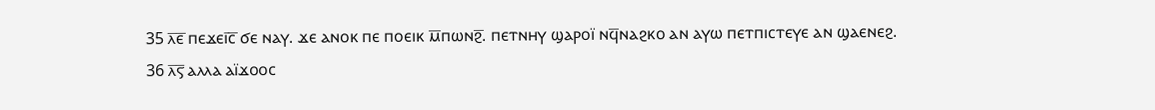35 ⲗ̅ⲉ̅ ⲡⲉϫⲉⲓ̅ⲥ̅ ϭⲉ ⲛⲁⲩ. ϫⲉ ⲁⲛⲟⲕ ⲡⲉ ⲡⲟⲉⲓⲕ ⲙ̅ⲡⲱⲛϩ̅. ⲡⲉⲧⲛⲏⲩ ϣⲁⲣⲟⲓ̈ ⲛϥ̅ⲛⲁϩⲕⲟ ⲁⲛ ⲁⲩⲱ ⲡⲉⲧⲡⲓⲥⲧⲉⲩⲉ ⲁⲛ ϣⲁⲉⲛⲉϩ.
36 ⲗ̅ⲋ̅ ⲁⲗⲗⲁ ⲁⲓ̈ϫⲟⲟⲥ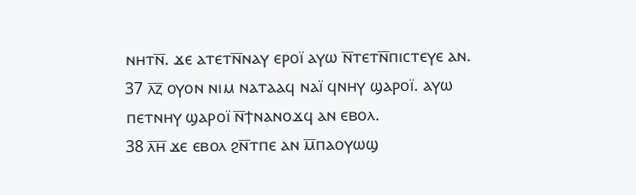ⲛⲏⲧⲛ̅. ϫⲉ ⲁⲧⲉⲧⲛ̅ⲛⲁⲩ ⲉⲣⲟⲓ̈ ⲁⲩⲱ ⲛ̅ⲧⲉⲧⲛ̅ⲡⲓⲥⲧⲉⲩⲉ ⲁⲛ.
37 ⲗ̅ⲍ̅ ⲟⲩⲟⲛ ⲛⲓⲙ ⲛⲁⲧⲁⲁϥ ⲛⲁⲓ̈ ϥⲛⲏⲩ ϣⲁⲣⲟⲓ̈. ⲁⲩⲱ ⲡⲉⲧⲛⲏⲩ ϣⲁⲣⲟⲓ̈ ⲛ̅ϯⲛⲁⲛⲟϫϥ ⲁⲛ ⲉⲃⲟⲗ.
38 ⲗ̅ⲏ̅ ϫⲉ ⲉⲃⲟⲗ ϩⲛ̅ⲧⲡⲉ ⲁⲛ ⲙ̅ⲡⲁⲟⲩⲱϣ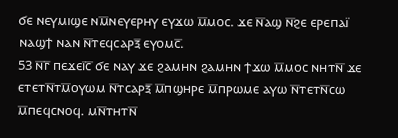ϭⲉ ⲛⲉⲩⲙⲓϣⲉ ⲛⲙ̅ⲛⲉⲩⲉⲣⲏⲩ ⲉⲩϫⲱ ⲙ̅ⲙⲟⲥ. ϫⲉ ⲛ̅ⲁϣ ⲛ̅ϩⲉ ⲉⲣⲉⲡⲁⲓ̈ ⲛⲁϣϯ ⲛⲁⲛ ⲛ̅ⲧⲉϥⲥⲁⲣⲝ̅ ⲉⲩⲟⲙⲥ̅.
53 ⲛ̅ⲅ̅ ⲡⲉϫⲉⲓ̅ⲥ̅ ϭⲉ ⲛⲁⲩ ϫⲉ ϩⲁⲙⲏⲛ ϩⲁⲙⲏⲛ ϯϫⲱ ⲙ̅ⲙⲟⲥ ⲛⲏⲧⲛ̅ ϫⲉ ⲉⲧⲉⲧⲛ̅ⲧⲙ̅ⲟⲩⲱⲙ ⲛ̅ⲧⲥⲁⲣⲝ̅ ⲙ̅ⲡϣⲏⲣⲉ ⲙ̅ⲡⲣⲱⲙⲉ ⲁⲩⲱ ⲛ̅ⲧⲉⲧⲛ̅ⲥⲱ ⲙ̅ⲡⲉϥⲥⲛⲟϥ. ⲙⲛ̅ⲧⲏⲧⲛ̅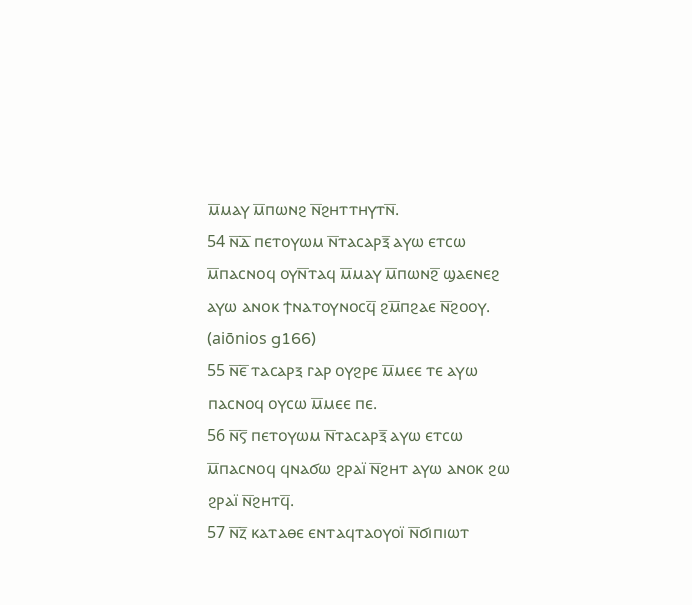ⲙ̅ⲙⲁⲩ ⲙ̅ⲡⲱⲛϩ ⲛ̅ϩⲏⲧⲧⲏⲩⲧⲛ̅.
54 ⲛ̅ⲇ̅ ⲡⲉⲧⲟⲩⲱⲙ ⲛ̅ⲧⲁⲥⲁⲣⲝ̅ ⲁⲩⲱ ⲉⲧⲥⲱ ⲙ̅ⲡⲁⲥⲛⲟϥ ⲟⲩⲛ̅ⲧⲁϥ ⲙ̅ⲙⲁⲩ ⲙ̅ⲡⲱⲛϩ̅ ϣⲁⲉⲛⲉϩ ⲁⲩⲱ ⲁⲛⲟⲕ ϯⲛⲁⲧⲟⲩⲛⲟⲥϥ̅ ϩⲙ̅ⲡϩⲁⲉ ⲛ̅ϩⲟⲟⲩ. (aiōnios g166)
55 ⲛ̅ⲉ̅ ⲧⲁⲥⲁⲣⲝ ⲅⲁⲣ ⲟⲩϩⲣⲉ ⲙ̅ⲙⲉⲉ ⲧⲉ ⲁⲩⲱ ⲡⲁⲥⲛⲟϥ ⲟⲩⲥⲱ ⲙ̅ⲙⲉⲉ ⲡⲉ.
56 ⲛ̅ⲋ̅ ⲡⲉⲧⲟⲩⲱⲙ ⲛ̅ⲧⲁⲥⲁⲣⲝ̅ ⲁⲩⲱ ⲉⲧⲥⲱ ⲙ̅ⲡⲁⲥⲛⲟϥ ϥⲛⲁϭⲱ ϩⲣⲁⲓ̈ ⲛ̅ϩⲏⲧ ⲁⲩⲱ ⲁⲛⲟⲕ ϩⲱ ϩⲣⲁⲓ̈ ⲛ̅ϩⲏⲧϥ̅.
57 ⲛ̅ⲍ̅ ⲕⲁⲧⲁⲑⲉ ⲉⲛⲧⲁϥⲧⲁⲟⲩⲟⲓ̈ ⲛ̅ϭⲓⲡⲓⲱⲧ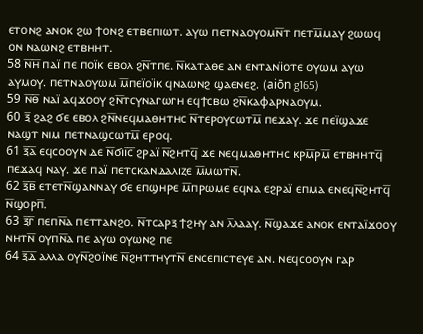ⲉⲧⲟⲛϩ ⲁⲛⲟⲕ ϩⲱ ϯⲟⲛϩ ⲉⲧⲃⲉⲡⲓⲱⲧ. ⲁⲩⲱ ⲡⲉⲧⲛⲁⲟⲩⲟⲙⲛ̅ⲧ ⲡⲉⲧⲙ̅ⲙⲁⲩ ϩⲱⲱϥ ⲟⲛ ⲛⲁⲱⲛϩ ⲉⲧⲃⲏⲏⲧ.
58 ⲛ̅ⲏ̅ ⲡⲁⲓ̈ ⲡⲉ ⲡⲟⲓ̈ⲕ ⲉⲃⲟⲗ ϩⲛ̅ⲧⲡⲉ. ⲛ̅ⲕⲁⲧⲁⲑⲉ ⲁⲛ ⲉⲛⲧⲁⲛⲓ̈ⲟⲧⲉ ⲟⲩⲱⲙ ⲁⲩⲱ ⲁⲩⲙⲟⲩ. ⲡⲉⲧⲛⲁⲟⲩⲱⲙ ⲙ̅ⲡⲉⲓ̈ⲟⲓ̈ⲕ ϥⲛⲁⲱⲛϩ ϣⲁⲉⲛⲉϩ. (aiōn g165)
59 ⲛ̅ⲑ̅ ⲛⲁⲓ̈ ⲁϥϫⲟⲟⲩ ϩⲛ̅ⲧⲥⲩⲛⲁⲅⲱⲅⲏ ⲉϥϯⲥⲃⲱ ϩⲛ̅ⲕⲁⲫⲁⲣⲛⲁⲟⲩⲙ.
60 ⲝ̅ ϩⲁϩ ϭⲉ ⲉⲃⲟⲗ ϩⲛ̅ⲛⲉϥⲙⲁⲑⲏⲧⲏⲥ ⲛ̅ⲧⲉⲣⲟⲩⲥⲱⲧⲙ̅ ⲡⲉϫⲁⲩ. ϫⲉ ⲡⲉⲓ̈ϣⲁϫⲉ ⲛⲁϣⲧ ⲛⲓⲙ ⲡⲉⲧⲛⲁϣⲥⲱⲧⲙ̅ ⲉⲣⲟϥ.
61 ⲝ̅ⲁ̅ ⲉϥⲥⲟⲟⲩⲛ ⲇⲉ ⲛ̅ϭⲓⲓ̅ⲥ̅ ϩⲣⲁⲓ̈ ⲛ̅ϩⲏⲧϥ̅ ϫⲉ ⲛⲉϥⲙⲁⲑⲏⲧⲏⲥ ⲕⲣⲙ̅ⲣⲙ̅ ⲉⲧⲃⲏⲏⲧϥ̅ ⲡⲉϫⲁϥ ⲛⲁⲩ. ϫⲉ ⲡⲁⲓ̈ ⲡⲉⲧⲥⲕⲁⲛⲇⲁⲗⲓⲍⲉ ⲙ̅ⲙⲱⲧⲛ̅.
62 ⲝ̅ⲃ̅ ⲉⲧⲉⲧⲛ̅ϣⲁⲛⲛⲁⲩ ϭⲉ ⲉⲡϣⲏⲣⲉ ⲙ̅ⲡⲣⲱⲙⲉ ⲉϥⲛⲁ ⲉϩⲣⲁⲓ̈ ⲉⲡⲙⲁ ⲉⲛⲉϥⲛ̅ϩⲏⲧϥ̅ ⲛ̅ϣⲟⲣⲡ̅.
63 ⲝ̅ⲅ̅ ⲡⲉⲡⲛ̅ⲁ ⲡⲉⲧⲧⲁⲛϩⲟ. ⲛ̅ⲧⲥⲁⲣⲝ ϯϩⲏⲩ ⲁⲛ ⲗ̅ⲗⲁⲁⲩ. ⲛ̅ϣⲁϫⲉ ⲁⲛⲟⲕ ⲉⲛⲧⲁⲓ̈ϫⲟⲟⲩ ⲛⲏⲧⲛ̅ ⲟⲩⲡⲛ̅ⲁ ⲡⲉ ⲁⲩⲱ ⲟⲩⲱⲛϩ ⲡⲉ
64 ⲝ̅ⲇ̅ ⲁⲗⲗⲁ ⲟⲩⲛ̅ϩⲟⲓ̈ⲛⲉ ⲛ̅ϩⲏⲧⲧⲏⲩⲧⲛ̅ ⲉⲛⲥⲉⲡⲓⲥⲧⲉⲩⲉ ⲁⲛ. ⲛⲉϥⲥⲟⲟⲩⲛ ⲅⲁⲣ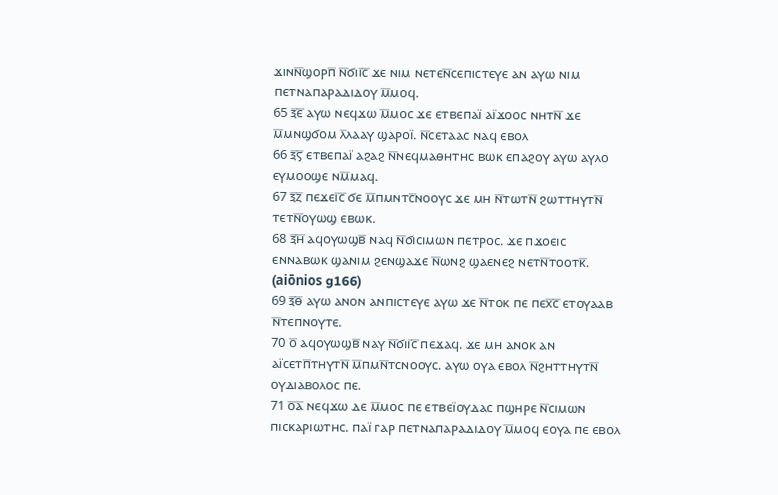ϫⲓⲛⲛ̅ϣⲟⲣⲡ̅ ⲛ̅ϭⲓⲓ̅ⲥ̅ ϫⲉ ⲛⲓⲙ ⲛⲉⲧⲉⲛ̅ⲥⲉⲡⲓⲥⲧⲉⲩⲉ ⲁⲛ ⲁⲩⲱ ⲛⲓⲙ ⲡⲉⲧⲛⲁⲡⲁⲣⲁⲇⲓⲇⲟⲩ ⲙ̅ⲙⲟϥ.
65 ⲝ̅ⲉ̅ ⲁⲩⲱ ⲛⲉϥϫⲱ ⲙ̅ⲙⲟⲥ ϫⲉ ⲉⲧⲃⲉⲡⲁⲓ̈ ⲁⲓ̈ϫⲟⲟⲥ ⲛⲏⲧⲛ̅ ϫⲉ ⲙ̅ⲙⲛϣϭⲟⲙ ⲗ̅ⲗⲁⲁⲩ ϣⲁⲣⲟⲓ̈. ⲛ̅ⲥⲉⲧⲁⲁⲥ ⲛⲁϥ ⲉⲃⲟⲗ
66 ⲝ̅ⲋ̅ ⲉⲧⲃⲉⲡⲁⲓ̈ ⲁϩⲁϩ ⲛ̅ⲛⲉϥⲙⲁⲑⲏⲧⲏⲥ ⲃⲱⲕ ⲉⲡⲁϩⲟⲩ ⲁⲩⲱ ⲁⲩⲗⲟ ⲉⲩⲙⲟⲟϣⲉ ⲛⲙ̅ⲙⲁϥ.
67 ⲝ̅ⲍ̅ ⲡⲉϫⲉⲓ̅ⲥ̅ ϭⲉ ⲙ̅ⲡⲙⲛⲧⲥ̅ⲛⲟⲟⲩⲥ ϫⲉ ⲙⲏ ⲛ̅ⲧⲱⲧⲛ̅ ϩⲱⲧⲧⲏⲩⲧⲛ̅ ⲧⲉⲧⲛ̅ⲟⲩⲱϣ ⲉⲃⲱⲕ.
68 ⲝ̅ⲏ̅ ⲁϥⲟⲩⲱϣⲃ̅ ⲛⲁϥ ⲛ̅ϭⲓⲥⲓⲙⲱⲛ ⲡⲉⲧⲣⲟⲥ. ϫⲉ ⲡϫⲟⲉⲓⲥ ⲉⲛⲛⲁⲃⲱⲕ ϣⲁⲛⲓⲙ ϩⲉⲛϣⲁϫⲉ ⲛ̅ⲱⲛϩ ϣⲁⲉⲛⲉϩ ⲛⲉⲧⲛ̅ⲧⲟⲟⲧⲕ̅. (aiōnios g166)
69 ⲝ̅ⲑ̅ ⲁⲩⲱ ⲁⲛⲟⲛ ⲁⲛⲡⲓⲥⲧⲉⲩⲉ ⲁⲩⲱ ϫⲉ ⲛ̅ⲧⲟⲕ ⲡⲉ ⲡⲉⲭ̅ⲥ̅ ⲉⲧⲟⲩⲁⲁⲃ ⲛ̅ⲧⲉⲡⲛⲟⲩⲧⲉ.
70 ⲟ̅ ⲁϥⲟⲩⲱϣⲃ̅ ⲛⲁⲩ ⲛ̅ϭⲓⲓ̅ⲥ̅ ⲡⲉϫⲁϥ. ϫⲉ ⲙⲏ ⲁⲛⲟⲕ ⲁⲛ ⲁⲓ̈ⲥⲉⲧⲡ̅ⲧⲏⲩⲧⲛ̅ ⲙ̅ⲡⲙⲛ̅ⲧⲥⲛⲟⲟⲩⲥ. ⲁⲩⲱ ⲟⲩⲁ ⲉⲃⲟⲗ ⲛ̅ϩⲏⲧⲧⲏⲩⲧⲛ̅ ⲟⲩⲇⲓⲁⲃⲟⲗⲟⲥ ⲡⲉ.
71 ⲟ̅ⲁ̅ ⲛⲉϥϫⲱ ⲇⲉ ⲙ̅ⲙⲟⲥ ⲡⲉ ⲉⲧⲃⲉⲓ̈ⲟⲩⲇⲁⲥ ⲡϣⲏⲣⲉ ⲛ̅ⲥⲓⲙⲱⲛ ⲡⲓⲥⲕⲁⲣⲓⲱⲧⲏⲥ. ⲡⲁⲓ̈ ⲅⲁⲣ ⲡⲉⲧⲛⲁⲡⲁⲣⲁⲇⲓⲇⲟⲩ ⲙ̅ⲙⲟϥ ⲉⲟⲩⲁ ⲡⲉ ⲉⲃⲟⲗ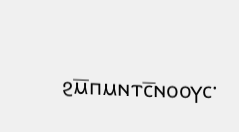ϩⲙ̅ⲡⲙⲛⲧⲥ̅ⲛⲟⲟⲩⲥ·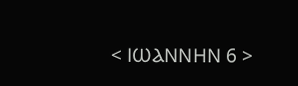< ⲒⲰⲀⲚⲚⲎⲚ 6 >